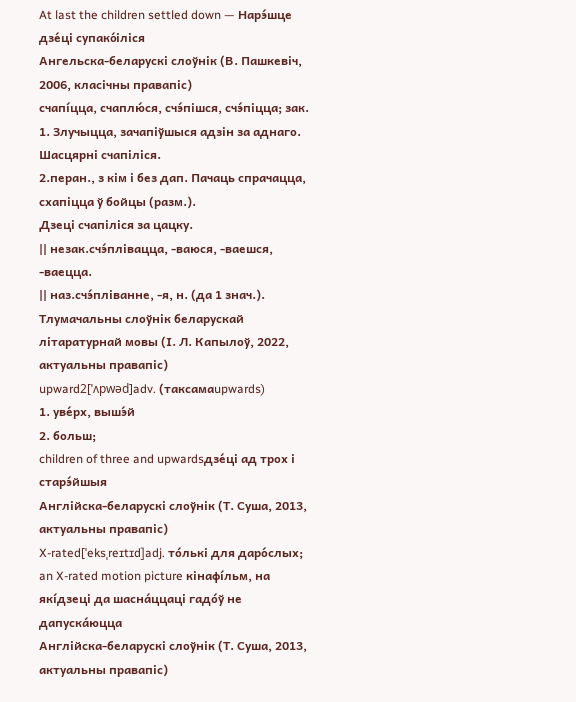At last the children settled down — Нарэ́шце дзе́ці супако́іліся
Ангельска-беларускі слоўнік (В. Пашкевіч, 2006, класічны правапіс)
счапі́цца, счаплю́ся, счэ́пішся, счэ́піцца; зак.
1. Злучыцца, зачапіўшыся адзін за аднаго.
Шасцярні счапіліся.
2.перан., з кім і без дап. Пачаць спрачацца, схапіцца ў бойцы (разм.).
Дзеці счапіліся за цацку.
|| незак.счэ́плівацца, -ваюся, -ваешся, -ваецца.
|| наз.счэ́пліванне, -я, н. (да 1 знач.).
Тлумачальны слоўнік беларускай літаратурнай мовы (І. Л. Капылоў, 2022, актуальны правапіс)
upward2[ˈʌpwəd]adv. (таксамаupwards)
1. уве́рх, вышэ́й
2. больш;
children of three and upwardsдзе́ці ад трох і старэ́йшыя
Англійска-беларускі слоўнік (Т. Суша, 2013, актуальны правапіс)
X-rated[ˈeksˌreɪtɪd]adj. то́лькі для даро́слых;
an X-rated motion picture кінафі́льм, на які́дзеці да шасна́ццаці гадо́ў не дапуска́юцца
Англійска-беларускі слоўнік (Т. Суша, 2013, актуальны правапіс)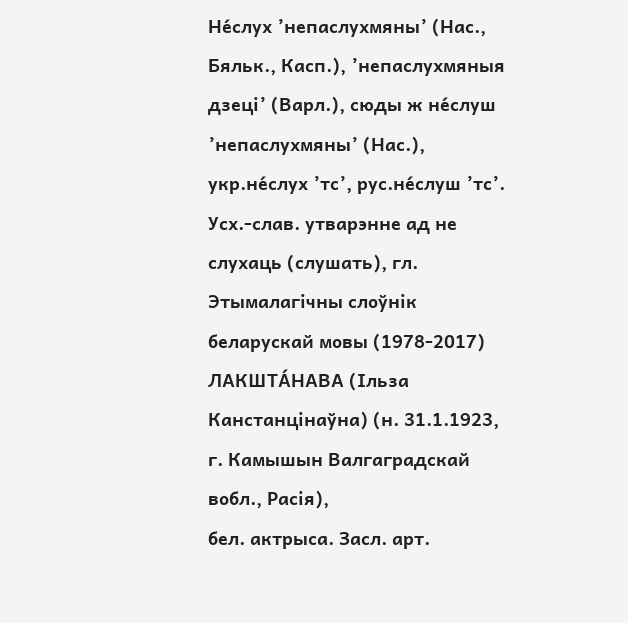Не́слух ’непаслухмяны’ (Нас., Бяльк., Касп.), ’непаслухмяныя дзеці’ (Варл.), сюды ж не́слуш ’непаслухмяны’ (Нас.), укр.не́слух ’тс’, рус.не́слуш ’тс’. Усх.-слав. утварэнне ад не слухаць (слушать), гл.
Этымалагічны слоўнік беларускай мовы (1978-2017)
ЛАКШТА́НАВА (Ільза Канстанцінаўна) (н. 31.1.1923, г. Камышын Валгаградскай вобл., Расія),
бел. актрыса. Засл. арт.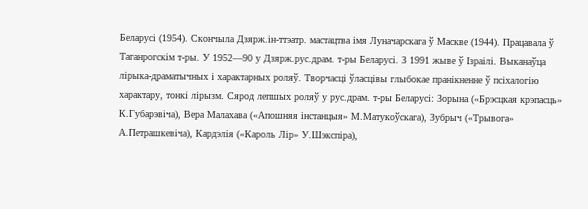Беларусі (1954). Скончыла Дзярж.ін-ттэатр. мастацтва імя Луначарскага ў Маскве (1944). Працавала ў Таганрогскім т-ры. У 1952—90 у Дзярж.рус.драм. т-ры Беларусі. З 1991 жыве ў Ізраілі. Выканаўца лірыка-драматычных і характарных роляў. Творчасці ўласцівы глыбокае пранікненне ў псіхалогію характару, тонкі лірызм. Сярод лепшых роляў у рус.драм. т-ры Беларусі: Зорына («Брэсцкая крэпасць» К.Губарэвіча), Вера Малахава («Апошняя інстанцыя» М.Матукоўскага), Зубрыч («Трывога» А.Петрашкевіча), Кардэлія («Кароль Лір» У.Шэкспіра),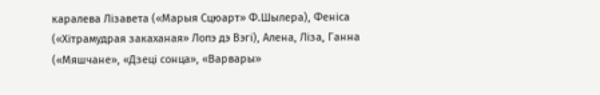каралева Лізавета («Марыя Сцюарт» Ф.Шылера), Феніса («Хітрамудрая закаханая» Лопэ дэ Вэгі), Алена, Ліза, Ганна («Мяшчане», «Дзеці сонца», «Варвары»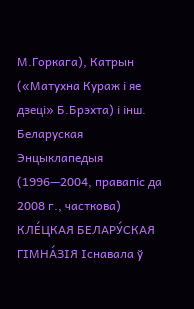М.Горкага), Катрын («Матухна Кураж і яе дзеці» Б.Брэхта) і інш.
Беларуская Энцыклапедыя (1996—2004, правапіс да 2008 г., часткова)
КЛЕ́ЦКАЯ БЕЛАРУ́СКАЯ ГІМНА́ЗІЯ Існавала ў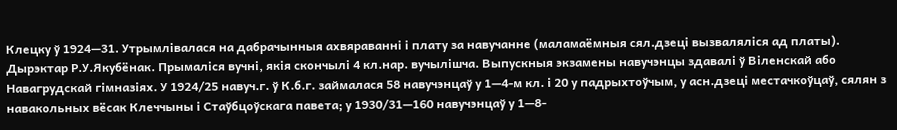Клецку ў 1924—31. Утрымлівалася на дабрачынныя ахвяраванні і плату за навучанне (маламаёмныя сял.дзеці вызваляліся ад платы). Дырэктар Р.У.Якубёнак. Прымаліся вучні, якія скончылі 4 кл.нар. вучылішча. Выпускныя экзамены навучэнцы здавалі ў Віленскай або Навагрудскай гімназіях. У 1924/25 навуч.г. ў К.б.г. займалася 58 навучэнцаў у 1—4-м кл. і 20 у падрыхтоўчым, у асн.дзеці местачкоўцаў, сялян з навакольных вёсак Клеччыны і Стаўбцоўскага павета; у 1930/31—160 навучэнцаў у 1—8-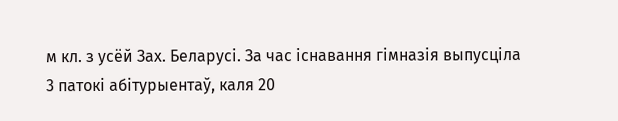м кл. з усёй Зах. Беларусі. За час існавання гімназія выпусціла 3 патокі абітурыентаў, каля 20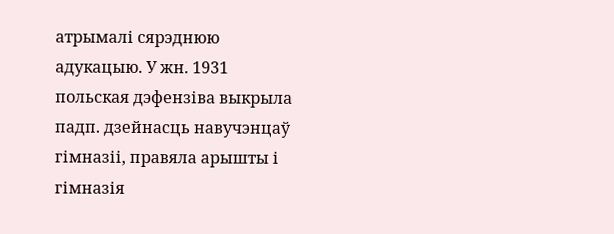атрымалі сярэднюю адукацыю. У жн. 1931 польская дэфензіва выкрыла падп. дзейнасць навучэнцаў гімназіі, правяла арышты і гімназія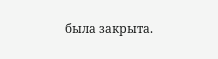была закрыта.